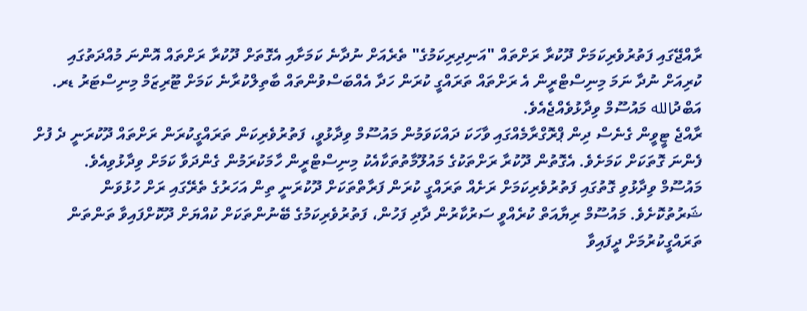ރާއްޖޭގައި ފަތުރުވެރިކަމަށް ދޫކުރާ ރަށްތައް "އަނިދިރިކަމުގެ" ތެރެއަށް ނުދާނެ ކަމަށާއި އެގޮތަށް ދޫކުރާ ރަށްތައް އޮންނަ މުއްދަތުގައި ކުރިއަށް ނުދާ ނަމަ މިނިސްޓްރީން އެ ރަށްތައް ތަރައްގީ ކުރަން ހަދާ އެއްބަސްވުންތައް ބާތިލްކުރާނެ ކަމަށް ޓޫރިޒަމް މިނިސްޓަރު ޑރ. އަބްދުالله މައުސޫމް ވިދާޅުވެއްޖެއެވެ.
ރާއްޖެ ޓީވީން ގެނެސް ދިން ޕްރޮގްރާމެއްގައި ވާހަކަ ދައްކަވަމުން މައުސޫމް ވިދާޅުވީ، ފަތުރުވެރިކަން ތަރައްގީކުރަން ރަށްތައް ދޫކުރަނީ ދެ ފުށް ފެންނަ ގޮތަކަށް ކަމަށެވެ. އެގޮތުން ދޫކުރާ ރަށްތަކުގެ މައުލޫމާތުތަކާއެކު މިނިސްޓްރީން ހާމަކުރަމުން ގެންދަވާ ކަމަށް ވިދާޅުވިއެވެ.
މައުސޫމް ވިދާޅުވި ގޮތުގައި ފަތުރުވެރިކަމަށް ރަށެއް ތަރައްގީ ކުރަން ފަރާތްތަކަށް ދޫކުރަނީ ތިން އަހަރުގެ ތެރޭގައި ރަށް ހުޅުވަން ޝަރުތުކޮށެވެ. މައުސޫމް ރިޔާއަތް ކުރެއްވީ ސަރުކާރުން ދާދި ފަހުން، ފަތުރުވެރިކަމުގެ ބޭނުންތަކަށް ކުއްޔަށް ދޫކޮށްފައިވާ ތަންތަން ތަރައްގީކުރުމަށް ދީފައިވާ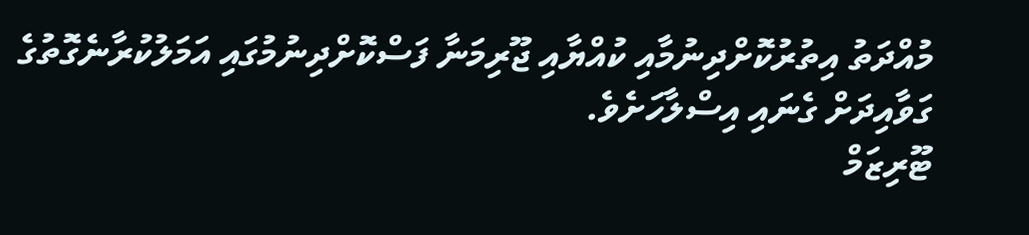މުއްދަތު އިތުރުކޮށްދިނުމާއި ކުއްޔާއި ޖޫރިމަނާ ފަސްކޮށްދިނުމުގައި އަމަލުކުރާނެގޮތުގެ ގަވާއިދަށް ގެނައި އިސްލާހަށެވެ.
ޓޫރިޒަމް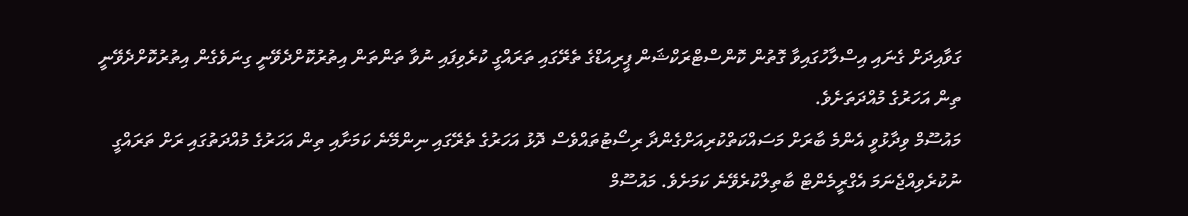ގަވާއިދަށް ގެނައި އިސްލާހުގައިވާ ގޮތުން ކޮންސްޓްރަކްޝަން ޕީރިއަޑްގެ ތެރޭގައި ތަރައްގީ ކުރެވިފައި ނުވާ ތަންތަން އިތުރުކޮށްދެވޭނީ ގިނަވެގެން އިތުރުކޮށްދެވޭނީ ތިން އަހަރުގެ މުއްދަތަށެވެ.
މައުސޫމް ވިދާޅުވީ އެންމެ ބާރަށް މަސައްކަތްކުރިއަށްގެންދާ ރިސޯޓުތައްވެސް ދޮޅު އަހަރުގެ ތެރޭގައި ނިންމޭނެ ކަމަށާއި ތިން އަހަރުގެ މުއްދަތުގައި ރަށް ތަރައްގީ ނުކުރެވިއްޖެނަމަ އެގްރީމެންޓް ބާތިލްކުރެވޭނެ ކަމަށެވެ. މައުސޫމް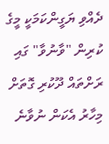ދެއްވި ޔަގީންކަމަކީ މީގެ ކުރިން "ވާނުވާ" ގައި ރަށްތައް ދޫކުރި ގޮތަށް މިހާރު އެކަން ނުވާނެ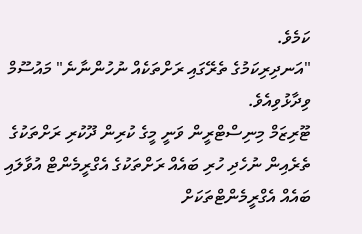ކަމެވެ.
"އަނދިރިކަމުގެ ތެރޭގައި ރަށްތަކެއް ނުހުންނާނެ" މައުސޫމް ވިދާޅުވިއެވެ.
ޓޫރިޒަމް މިނިސްޓްރީން ވަނީ މީގެ ކުރިން ދޫކުރި ރަށްތަކުގެ ތެރެއިން ނުހެދި ހުރި ބައެއް ރަށްތަކުގެ އެގްރީމެންޓް އުވާލައި ބައެއް އެގްރީމެންޓްތަކަށް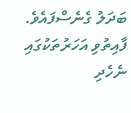ބަދަލު ގެނެސްފައެވެ. ފާއިތުވި އަހަރުތަކުގައި ނެހެދި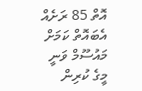އޮތް 85 ރަށެއް އެބައޮތް ކަމަށް މައުސޫމް ވަނީ މީގެ ކުރިން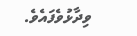ވިދާޅުވެފައެވެ.